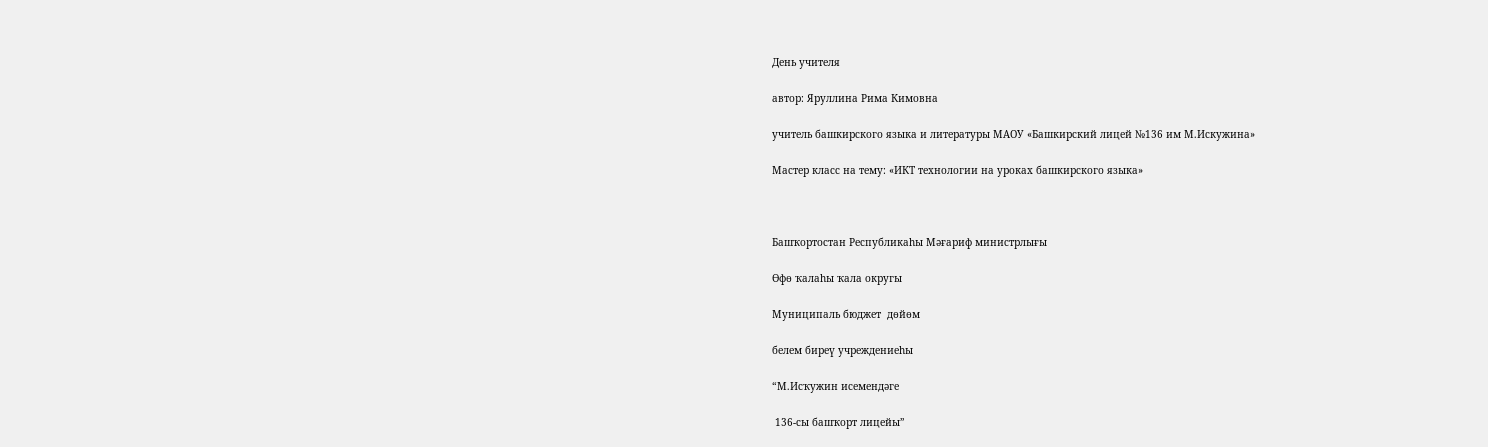День учителя

автор: Яруллина Рима Кимовна

учитель башкирского языка и литературы МАОУ «Башкирский лицей №136 им М.Искужина»

Мастер класс на тему: «ИКТ технологии на уроках башкирского языка»



Башҡортостан Республикаһы Мәғариф министрлығы

Өфө ҡалаһы ҡала округы

Муниципаль бюджет  дөйөм

белем биреү учреждениеһы

“М.Исҡужин исемендәге

 136-сы башҡорт лицейы”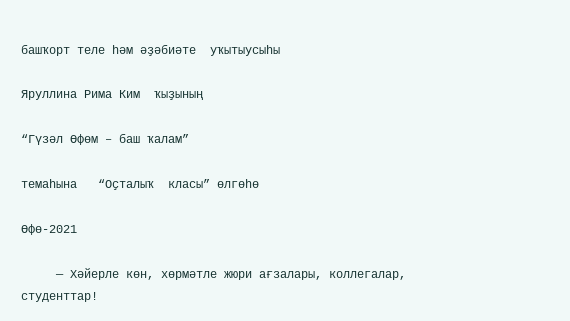башҡорт теле һәм әҙәбиәте  уҡытыусыһы

Яруллина Рима Ким  ҡыҙының

“Гүзәл Өфөм – баш ҡалам”

темаһына   “Оҫталыҡ  класы” өлгөһө

Өфө-2021

     — Хәйерле көн, хөрмәтле жюри ағзалары, коллегалар, студенттар!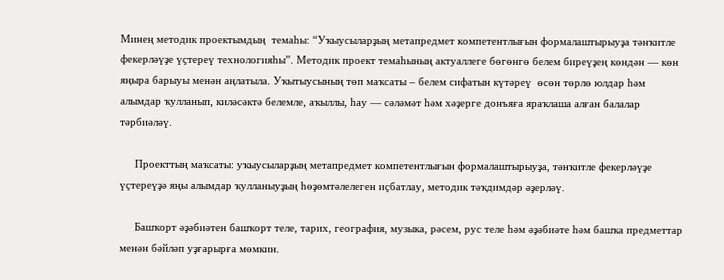Минең методик проектымдың  темаһы: “Уҡыусыларҙың метапредмет компетентлығын формалаштырыуҙа тәнҡитле фекерләүҙе үҫтереү технологияһы”. Методик проект темаһының актуаллеге бөгөнгө белем биреүҙең көндән — көн яңыра барыуы менән аңлатыла. Уҡытыусының төп маҡсаты – белем сифатын күтәреү  өсөн төрлө юлдар һәм алымдар ҡулланып, киләсәктә белемле, аҡыллы, һау — сәләмәт һәм хәҙерге донъяға яраҡлаша алған балалар тәрбиәләү.

     Проекттың маҡсаты: уҡыусыларҙың метапредмет компетентлығын формалаштырыуҙа, тәнҡитле фекерләүҙе үҫтереүҙә яңы алымдар ҡулланыуҙың һөҙөмтәлелеген иҫбатлау, методик тәҡдимдәр әҙерләү.

     Башҡорт әҙәбиәтен башҡорт теле, тарих, география, музыка, рәсем, рус теле һәм әҙәбиәте һәм башҡа предметтар менән бәйләп уҙғарырға мөмкин.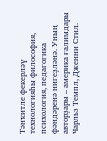Тәнҡитле фекерләү технологияһы философия, психология, педагогика фәндәренә нигеҙләнә. Уның авторҙары – америка ғалимдары Чарльз Темпл, Дженни Стил.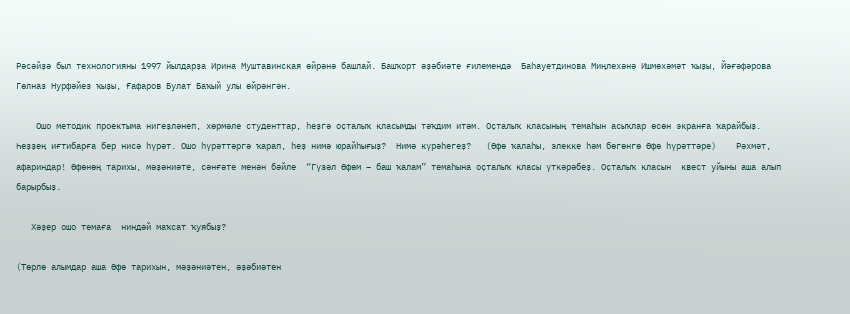Рәсәйҙә был технологияны 1997 йылдарҙа Ирина Муштавинская өйрәнә башлай. Башҡорт әҙәбиәте ғилемендә  Баһауетдинова Миңлехәнә Ишмөхәмәт ҡыҙы, Йәғәфәрова Гөлназ Нурфәйез ҡыҙы, Ғафаров Булат Баҡый улы өйрәнгән.

    Ошо методик проектыма нигеҙләнеп, хөрмәле студенттар, һеҙгә оҫталыҡ класымды тәҡдим итәм. Оҫталыҡ класының темаһын асыҡлар өсөн экранға ҡарайбыҙ. Һеҙҙең иғтибарға бер нисә һүрәт. Ошо һүрәттәргә ҡарап, һеҙ нимә юрайһығыҙ?  Нимә күрәһегеҙ?   (Өфө ҡалаһы, элекке һәм бөгөнгө Өфө һүрәттәре)    Рәхмәт, афариндар! Өфөнөң тарихы, мәҙәниәте, сәнғәте менән бәйле  “Гүзәл Өфөм – баш ҡалам” темаһына оҫталыҡ класы үткәрәбеҙ. Оҫталыҡ класын  квест уйыны аша алып барырбыҙ.

   Хәҙер ошо темаға  ниндәй маҡсат ҡуябыҙ?

(Төрлө алымдар аша Өфө тарихын, мәҙәниәтен, әҙәбиәтен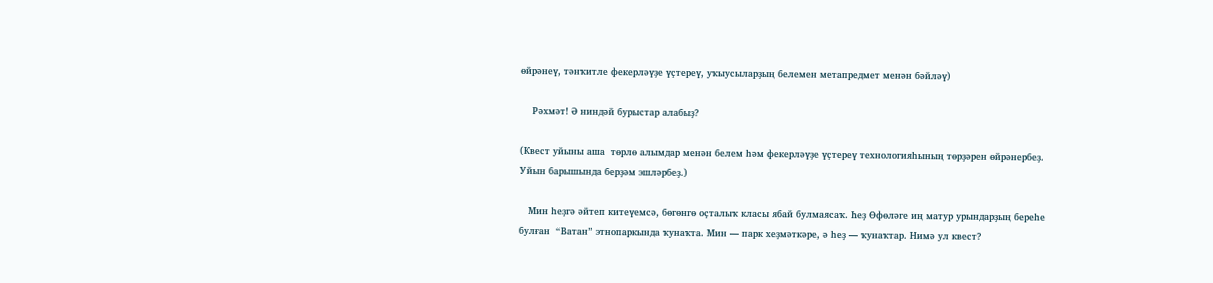өйрәнеү, тәнҡитле фекерләүҙе үҫтереү, уҡыусыларҙың белемен метапредмет менән бәйләү)

    Рәхмәт! Ә ниндәй бурыстар алабыҙ?

(Квест уйыны аша  төрлө алымдар менән белем һәм фекерләүҙе үҫтереү технологияһының төрҙәрен өйрәнербеҙ. Уйын барышында берҙәм эшләрбеҙ.)

   Мин һеҙгә әйтеп китеүемсә, бөгөнгө оҫталыҡ класы ябай булмаясаҡ. Һеҙ Өфөләге иң матур урындарҙың береһе булған  “Ватан” этнопаркында ҡунаҡта. Мин — парк хеҙмәткәре, ә һеҙ — ҡунаҡтар. Нимә ул квест?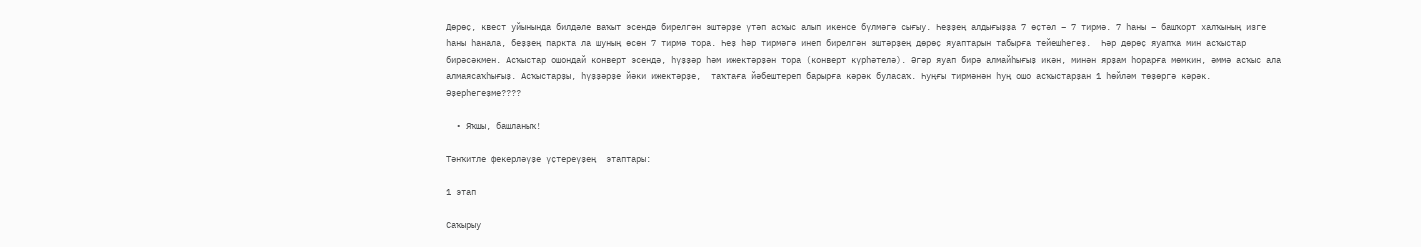Дөрөҫ, квест уйынында билдәле ваҡыт эсендә бирелгән эштәрҙе үтәп асҡыс алып икенсе бүлмәгә сығыу. Һеҙҙең алдығыҙҙа 7 өҫтәл – 7 тирмә. 7 һаны – башҡорт халҡының изге һаны һанала, беҙҙең паркта ла шуның өсөн 7 тирмә тора. Һеҙ һәр тирмәгә инеп бирелгән эштәрҙең дөрөҫ яуаптарын табырға тейешһегеҙ.  Һәр дөрөҫ яуапҡа мин асҡыстар бирәсәкмен. Асҡыстар ошондай конверт эсендә, һүҙҙәр һәм ижектәрҙән тора (конверт күрһәтелә). Әгәр яуап бирә алмайһығыҙ икән, минән ярҙам һорарға мөмкин, әммә асҡыс ала алмаясаҡһығыҙ. Асҡыстарҙы, һүҙҙәрҙе йәки ижектәрҙе,  таҡтаға йәбештереп барырға кәрәк буласаҡ. Һуңғы тирмәнән һуң ошо асҡыстарҙан 1 һөйләм төҙөргә кәрәк. Әҙерһегеҙме????

  • Яҡшы, башланыҡ!

Тәнҡитле фекерләүҙе үҫтереүҙең  этаптары:

1 этап

Саҡырыу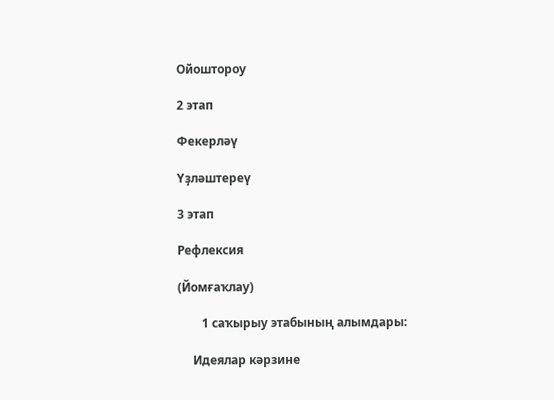Ойоштороу

2 этап

Фекерләү

Үҙләштереү

3 этап

Рефлексия

(Йомғаҡлау)

        1 саҡырыу этабының алымдары:

     Идеялар кәрзине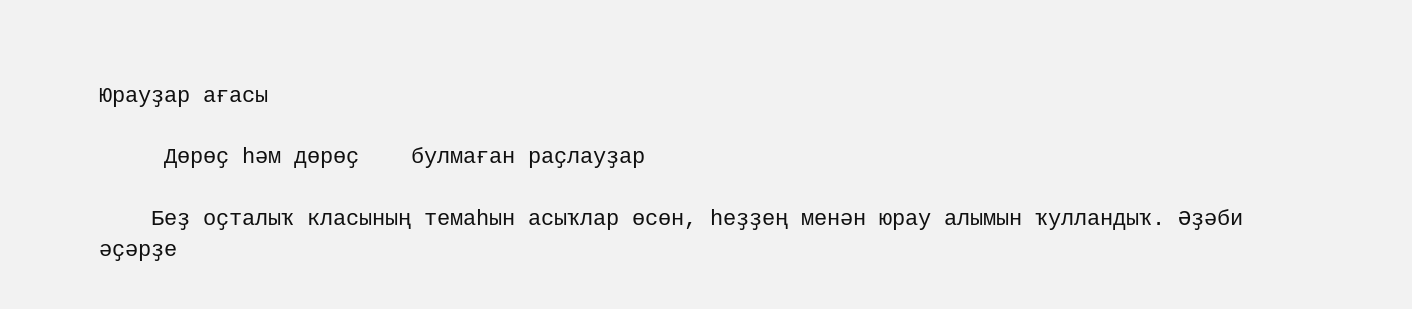Юрауҙар ағасы

     Дөрөҫ һәм дөрөҫ    булмаған раҫлауҙар

    Беҙ оҫталыҡ класының темаһын асыҡлар өсөн, һеҙҙең менән юрау алымын ҡулландыҡ. Әҙәби әҫәрҙе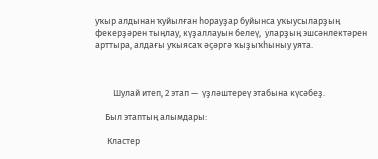уҡыр алдынан ҡуйылған һорауҙар буйынса уҡыусыларҙың  фекерҙәрен тыңлау, күҙаллауын белеү,  уларҙың эшсәнлектәрен арттыра, алдағы уҡыясаҡ әҫәргә ҡыҙыҡһыныу уята.



         Шулай итеп, 2 этап —  үҙләштереү этабына күсәбеҙ.

     Был этаптың алымдары:

      Кластер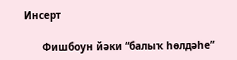Инсерт

      Фишбоун йәки “балыҡ һөлдәһе”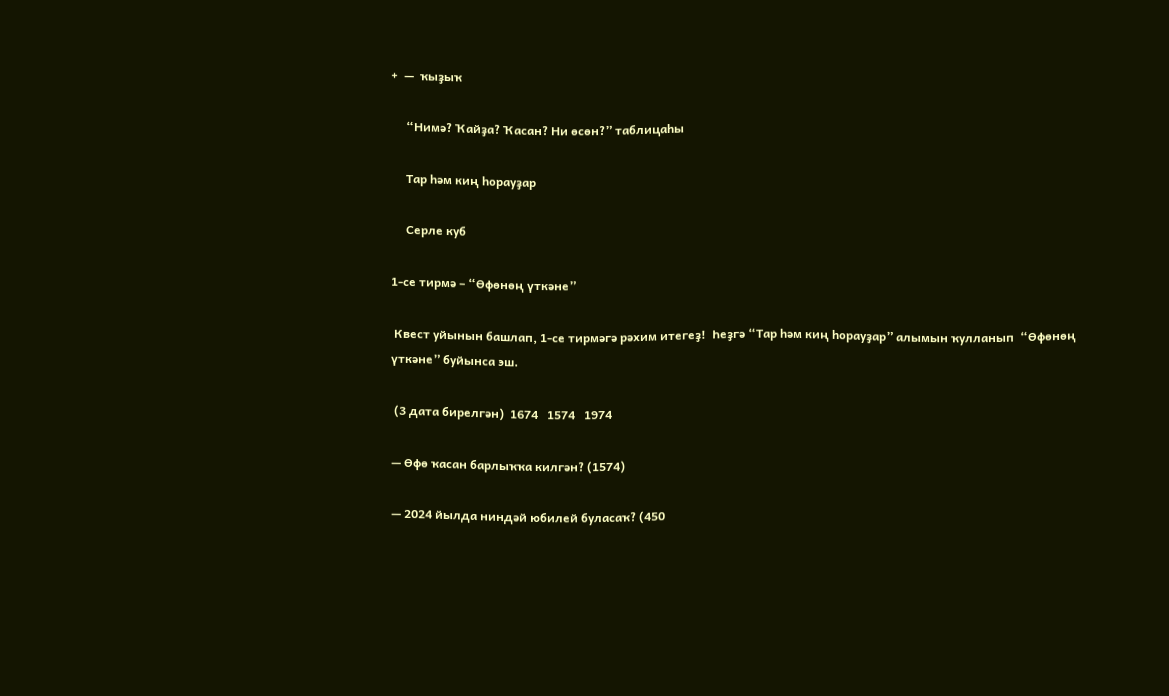+  —  ҡыҙыҡ

     “Нимә? Ҡайҙа? Ҡасан? Ни өсөн?” таблицаһы

     Тар һәм киң һорауҙар

     Серле куб

1-се тирмә – “Өфөнөң үткәне”

 Квест уйынын башлап, 1-се тирмәгә рәхим итегеҙ!  Һеҙгә “Тар һәм киң һорауҙар” алымын ҡулланып  “Өфөнөң үткәне” буйынса эш.

 (3 дата бирелгән)  1674   1574   1974

— Өфө ҡасан барлыҡҡа килгән? (1574)

— 2024 йылда ниндәй юбилей буласаҡ? (450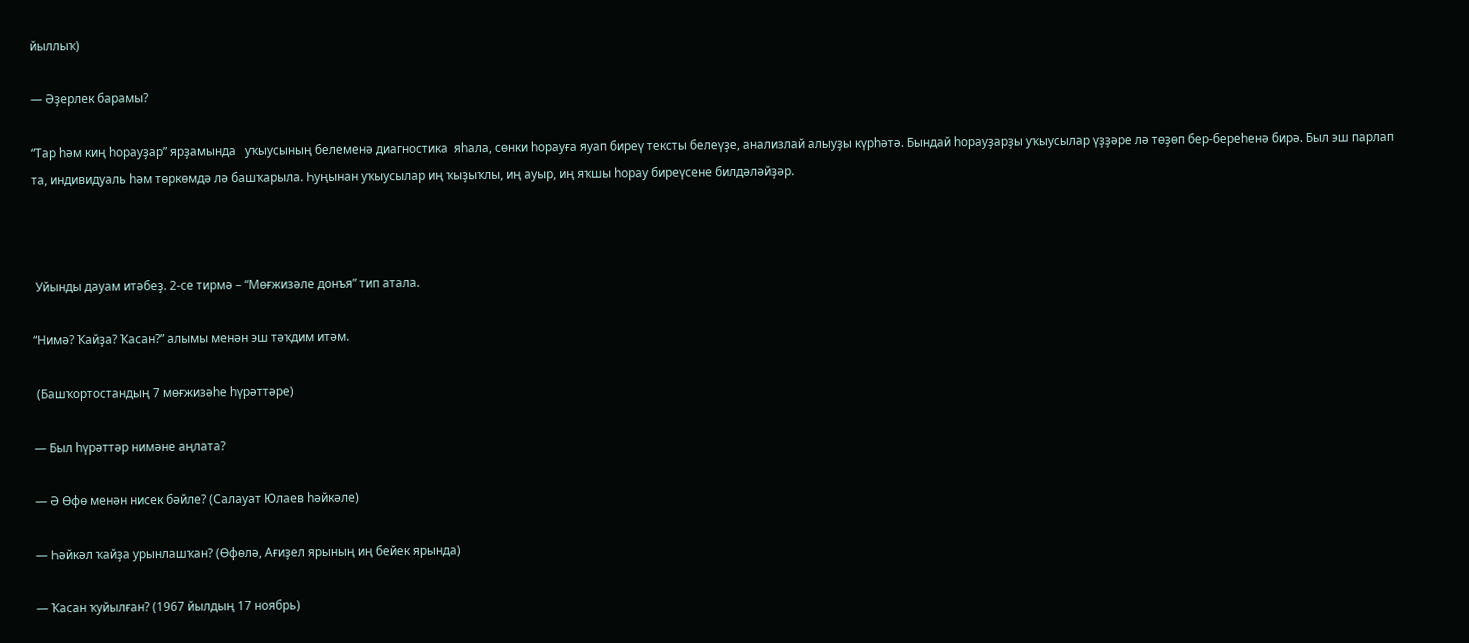йыллыҡ)

— Әҙерлек барамы?

“Тар һәм киң һорауҙар” ярҙамында   уҡыусының белеменә диагностика  яһала, сөнки һорауға яуап биреү тексты белеүҙе, анализлай алыуҙы күрһәтә. Бындай һорауҙарҙы уҡыусылар үҙҙәре лә төҙөп бер-береһенә бирә. Был эш парлап та, индивидуаль һәм төркөмдә лә башҡарыла. Һуңынан уҡыусылар иң ҡыҙыҡлы, иң ауыр, иң яҡшы һорау биреүсене билдәләйҙәр.



 Уйынды дауам итәбеҙ. 2-се тирмә – “Мөғжизәле донъя” тип атала.

“Нимә? Ҡайҙа? Ҡасан?” алымы менән эш тәҡдим итәм.

 (Башҡортостандың 7 мөғжизәһе һүрәттәре)

— Был һүрәттәр нимәне аңлата?

— Ә Өфө менән нисек бәйле? (Салауат Юлаев һәйкәле)

— Һәйкәл ҡайҙа урынлашҡан? (Өфөлә, Ағиҙел ярының иң бейек ярында)

— Ҡасан ҡуйылған? (1967 йылдың 17 ноябрь)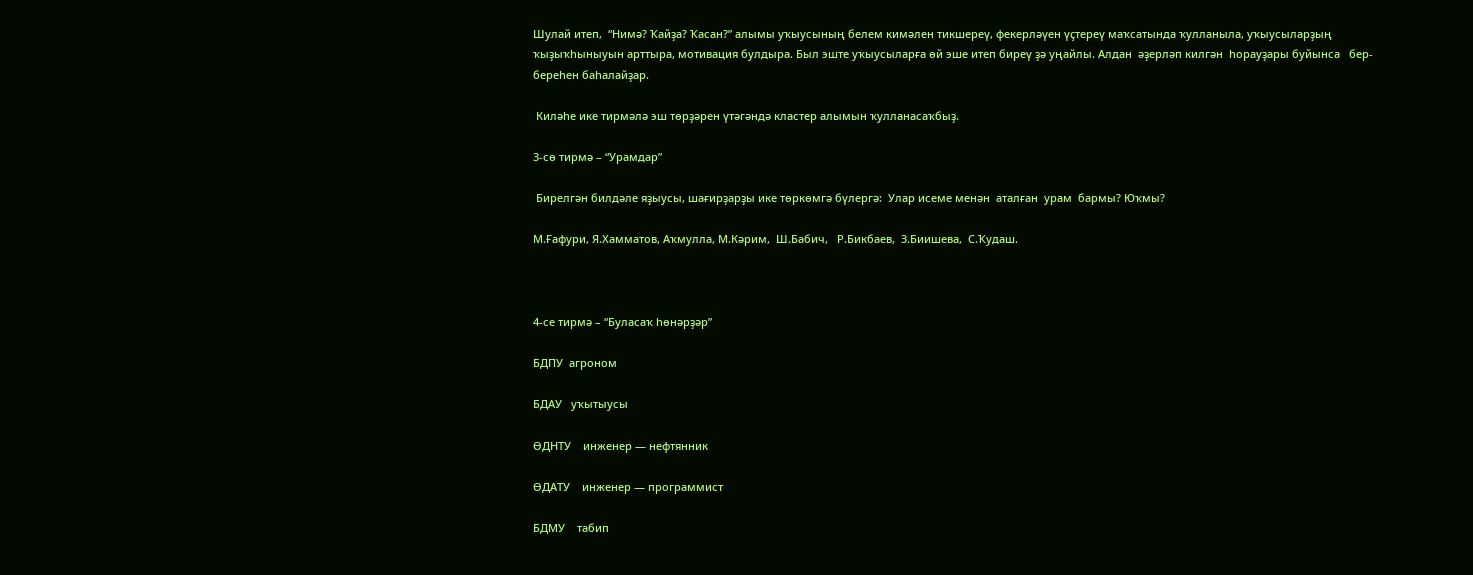Шулай итеп,  “Нимә? Ҡайҙа? Ҡасан?” алымы уҡыусының белем кимәлен тикшереү, фекерләүен үҫтереү маҡсатында ҡулланыла, уҡыусыларҙың ҡыҙыҡһыныуын арттыра, мотивация булдыра. Был эште уҡыусыларға өй эше итеп биреү ҙә уңайлы. Алдан  әҙерләп килгән  һорауҙары буйынса   бер-береһен баһалайҙар.

 Киләһе ике тирмәлә эш төрҙәрен үтәгәндә кластер алымын ҡулланасаҡбыҙ.

3-сө тирмә – “Урамдар”

 Бирелгән билдәле яҙыусы, шағирҙарҙы ике төркөмгә бүлергә:  Улар исеме менән  аталған  урам  бармы? Юҡмы?

М.Ғафури, Я.Хамматов, Аҡмулла, М.Кәрим,  Ш.Бабич,   Р.Бикбаев,  З.Биишева,  С.Ҡудаш.



4-се тирмә – “Буласаҡ һөнәрҙәр”

БДПУ  агроном

БДАУ   уҡытыусы

ӨДНТУ    инженер — нефтянник

ӨДАТУ    инженер — программист

БДМУ    табип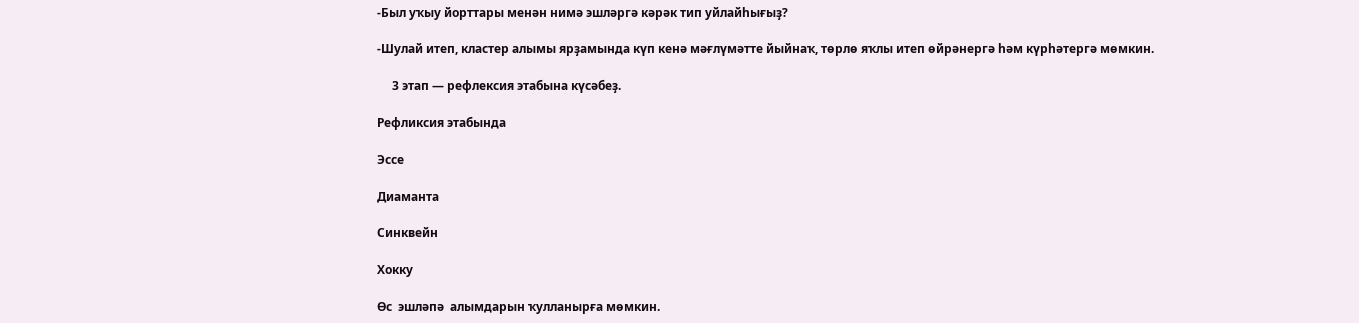-Был уҡыу йорттары менән нимә эшләргә кәрәк тип уйлайһығыҙ?

-Шулай итеп, кластер алымы ярҙамында күп кенә мәғлүмәтте йыйнаҡ, төрлө яҡлы итеп өйрәнергә һәм күрһәтергә мөмкин.

     3 этап — рефлексия этабына күсәбеҙ.

Рефликсия этабында

Эссе

Диаманта

Синквейн

Хокку

Өс  эшләпә  алымдарын ҡулланырға мөмкин.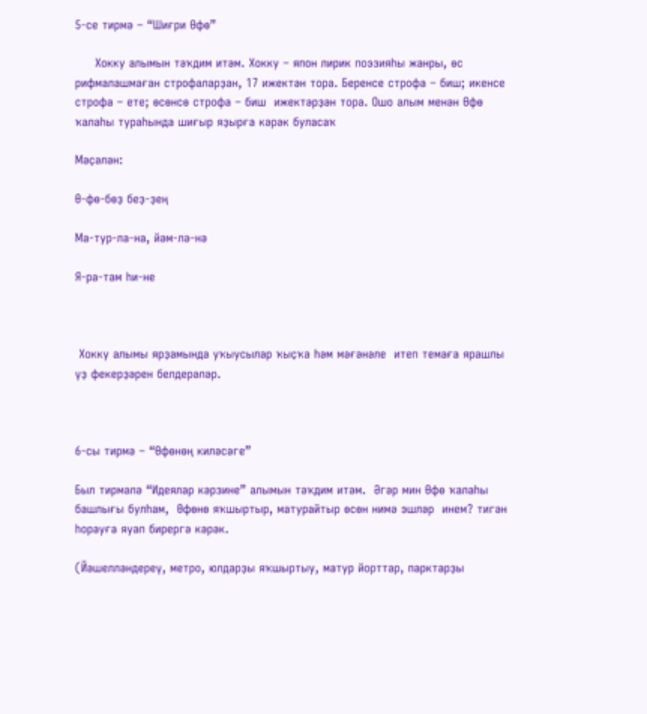5-се тирмә – “Шиғри Өфө”

     Хокку алымын тәҡдим итәм. Хокку – япон лирик поэзияһы жанры, өс рифмалашмаған строфаларҙан, 17 ижектән тора. Беренсе строфа – биш; икенсе строфа – ете; өсөнсө строфа – биш  ижектәрҙән тора. Ошо алым менән Өфө ҡалаһы тураһында шиғыр яҙырға кәрәк буласаҡ

Мәҫәлән:

Ө-фө-бөҙ беҙ-ҙең

Ма-тур-ла-на, йәм-лә-нә

Я-ра-там һи-не



 Хокку алымы ярҙамында уҡыусылар ҡыҫҡа һәм мәғәнәле  итеп темаға ярашлы үҙ фекерҙәрен белдерәләр.



6-сы тирмә – “Өфөнөң киләсәге”

Был тирмәлә “Идеялар кәрзине” алымын тәҡдим итәм.  Әгәр мин Өфө ҡалаһы башлығы булһам,  Өфөнө яҡшыртыр, матурайтыр өсөн нимә эшләр  инем? тигән һорауға яуап бирергә кәрәк.

(Йәшелләндереү, метро, юлдарҙы яҡшыртыу, матур йорттар, парктарҙы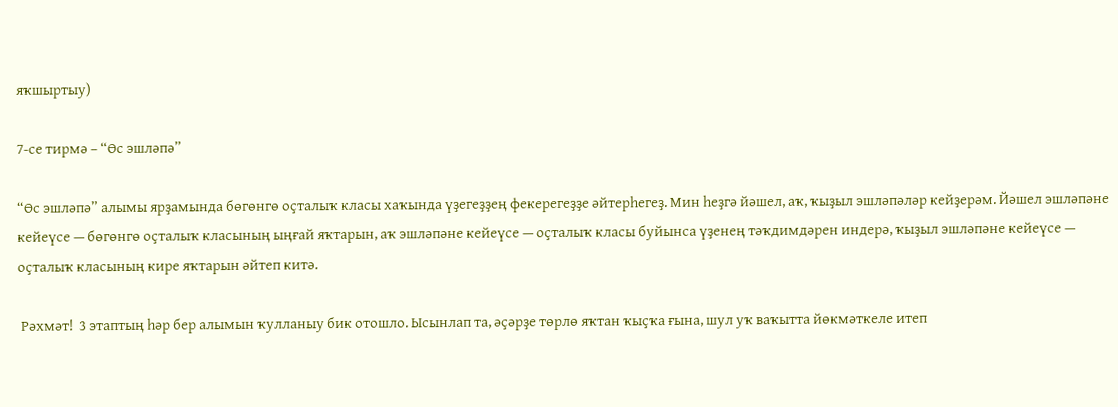яҡшыртыу)

7-се тирмә – “Өс эшләпә”

“Өс эшләпә” алымы ярҙамында бөгөнгө оҫталыҡ класы хаҡында үҙегеҙҙең фекерегеҙҙе әйтерһегеҙ. Мин һеҙгә йәшел, аҡ, ҡыҙыл эшләпәләр кейҙерәм. Йәшел эшләпәне кейеүсе — бөгөнгө оҫталыҡ класының ыңғай яҡтарын, аҡ эшләпәне кейеүсе — оҫталыҡ класы буйынса үҙенең тәҡдимдәрен индерә, ҡыҙыл эшләпәне кейеүсе — оҫталыҡ класының кире яҡтарын әйтеп китә.

 Рәхмәт!  3 этаптың һәр бер алымын ҡулланыу бик отошло. Ысынлап та, әҫәрҙе төрлө яҡтан ҡыҫҡа ғына, шул уҡ ваҡытта йөкмәткеле итеп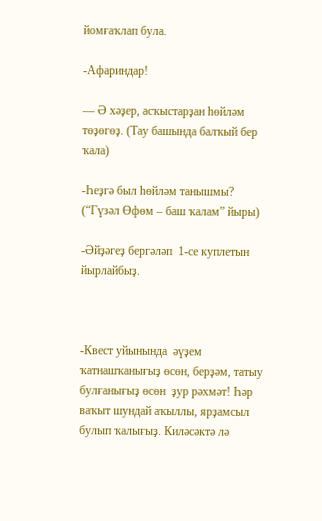йомғаҡлап була.

-Афариндар!

— Ә хәҙер, асҡыстарҙан һөйләм төҙөгөҙ. (Тау башында балҡый бер ҡала)

-Һеҙгә был һөйләм танышмы? (“Гүзәл Өфөм – баш ҡалам” йыры)

-Әйҙәгеҙ бергәләп  1-се куплетын йырлайбыҙ.



-Квест уйынында  әүҙем ҡатнашҡанығыҙ өсөн, берҙәм, татыу булғанығыҙ өсөн  ҙур рәхмәт! Һәр ваҡыт шундай аҡыллы, ярҙамсыл булып ҡалығыҙ. Киләсәктә лә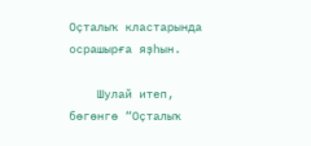Оҫталыҡ кластарында осрашырға яҙһын.

    Шулай итеп, бөгөнгө “Оҫталыҡ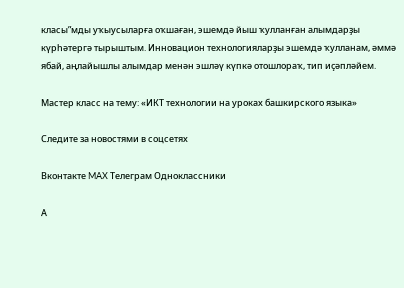класы”мды уҡыусыларға оҡшаған, эшемдә йыш ҡулланған алымдарҙы күрһәтергә тырыштым. Инновацион технологияларҙы эшемдә ҡулланам, әммә ябай, аңлайышлы алымдар менән эшләү күпкә отошлораҡ, тип иҫәпләйем.

Мастер класс на тему: «ИКТ технологии на уроках башкирского языка»

Следите за новостями в соцсетях

Вконтакте MAX Телеграм Одноклассники

А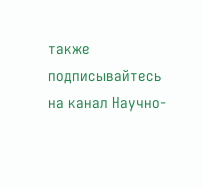также подписывайтесь на канал Научно-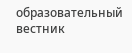образовательный вестник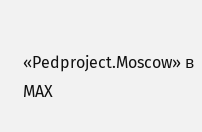«Pedproject.Moscow» в MAX